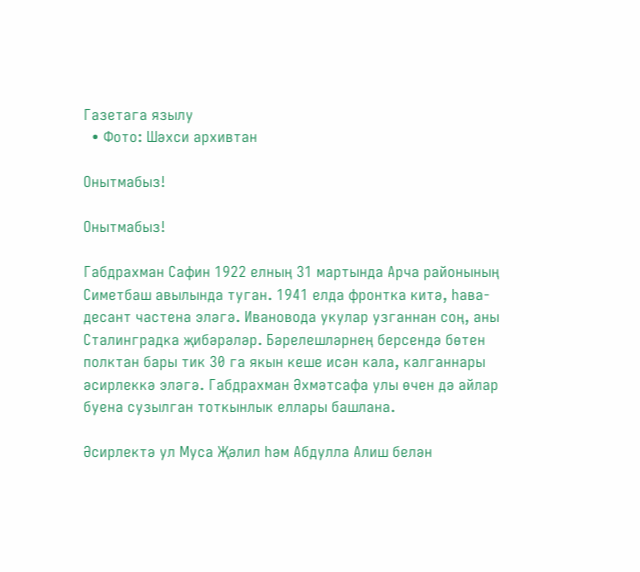Газетага язылу
  • Фото: Шәхси архивтан

Онытмабыз!

Онытмабыз!

Габдрахман Сафин 1922 елның 31 мартында Арча районының Симетбаш авылында туган. 1941 елда фронтка китә, һава-десант частена эләгә. Ивановода укулар узганнан соң, аны Сталинградка җибәрәләр. Бәрелешләрнең берсендә бөтен полктан бары тик 30 га якын кеше исән кала, калганнары әсирлеккә эләгә. Габдрахман Әхмәтсафа улы өчен дә айлар буена сузылган тоткынлык еллары башлана.

Әсирлектә ул Муса Җәлил һәм Абдулла Алиш белән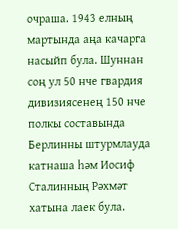очраша. 1943 елның мартында аңа качарга насыйп була. Шуннан соң ул 50 нче гвардия дивизиясенең 150 нче полкы составында Берлинны штурмлауда катнаша һәм Иосиф Сталинның Рәхмәт хатына лаек була.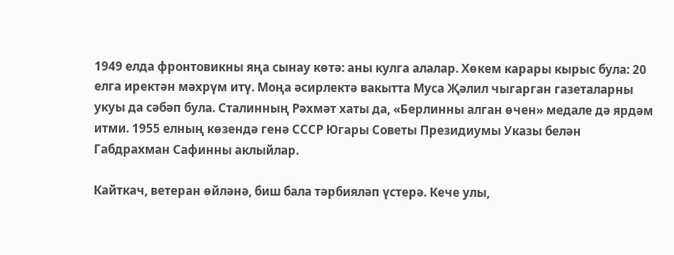1949 елда фронтовикны яңа сынау көтә: аны кулга алалар. Хөкем карары кырыс була: 20 елга иректән мәхрүм итү. Моңа әсирлектә вакытта Муса Җәлил чыгарган газеталарны укуы да сәбәп була. Сталинның Рәхмәт хаты да, «Берлинны алган өчен» медале дә ярдәм итми. 1955 елның көзендә генә СССР Югары Советы Президиумы Указы белән Габдрахман Сафинны аклыйлар.

Кайткач, ветеран өйләнә, биш бала тәрбияләп үстерә. Кече улы,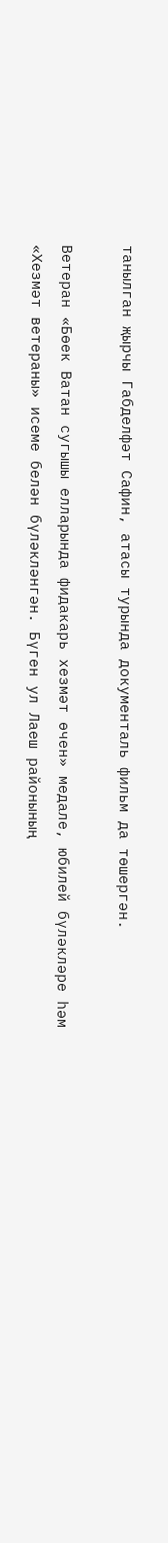танылган җырчы Габделфәт Сафин, атасы турында документаль фильм да төшергән.

Ветеран «Бөек Ватан сугышы елларында фидакарь хезмәт өчен» медале, юбилей бүләкләре һәм «Хезмәт ветераны» исеме белән бүләкләнгән. Бүген ул Лаеш районының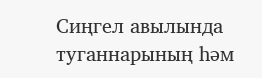Сиңгел авылында туганнарының һәм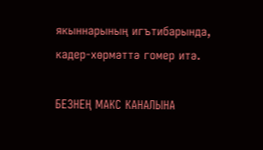якыннарының игътибарында, кадер-хөрмәттә гомер итә.

БЕЗНЕҢ МАКС КАНАЛЫНА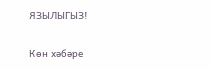ЯЗЫЛЫГЫЗ!

Көн хәбәре